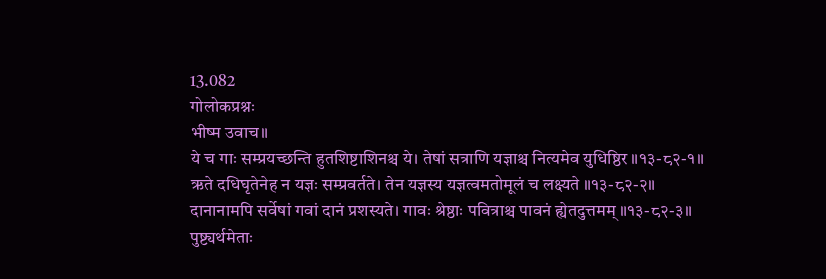13.082
गोलोकप्रश्नः
भीष्म उवाच॥
ये च गाः सम्प्रयच्छन्ति हुतशिष्टाशिनश्च ये। तेषां सत्राणि यज्ञाश्च नित्यमेव युधिष्ठिर ॥१३-८२-१॥
ऋते दधिघृतेनेह न यज्ञः सम्प्रवर्तते। तेन यज्ञस्य यज्ञत्वमतोमूलं च लक्ष्यते ॥१३-८२-२॥
दानानामपि सर्वेषां गवां दानं प्रशस्यते। गावः श्रेष्ठाः पवित्राश्च पावनं ह्येतदुत्तमम् ॥१३-८२-३॥
पुष्ट्यर्थमेताः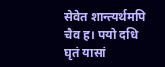सेवेत शान्त्यर्थमपि चैव ह। पयो दधि घृतं यासां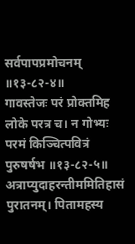सर्वपापप्रमोचनम् ॥१३-८२-४॥
गावस्तेजः परं प्रोक्तमिह लोके परत्र च। न गोभ्यः परमं किञ्चित्पवित्रं पुरुषर्षभ ॥१३-८२-५॥
अत्राप्युदाहरन्तीममितिहासं पुरातनम्। पितामहस्य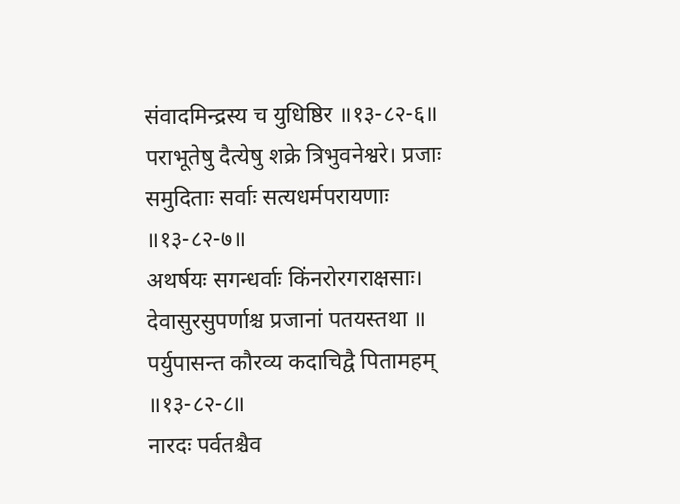संवादमिन्द्रस्य च युधिष्ठिर ॥१३-८२-६॥
पराभूतेषु दैत्येषु शक्रे त्रिभुवनेश्वरे। प्रजाः समुदिताः सर्वाः सत्यधर्मपरायणाः ॥१३-८२-७॥
अथर्षयः सगन्धर्वाः किंनरोरगराक्षसाः। देवासुरसुपर्णाश्च प्रजानां पतयस्तथा ॥ पर्युपासन्त कौरव्य कदाचिद्वै पितामहम् ॥१३-८२-८॥
नारदः पर्वतश्चैव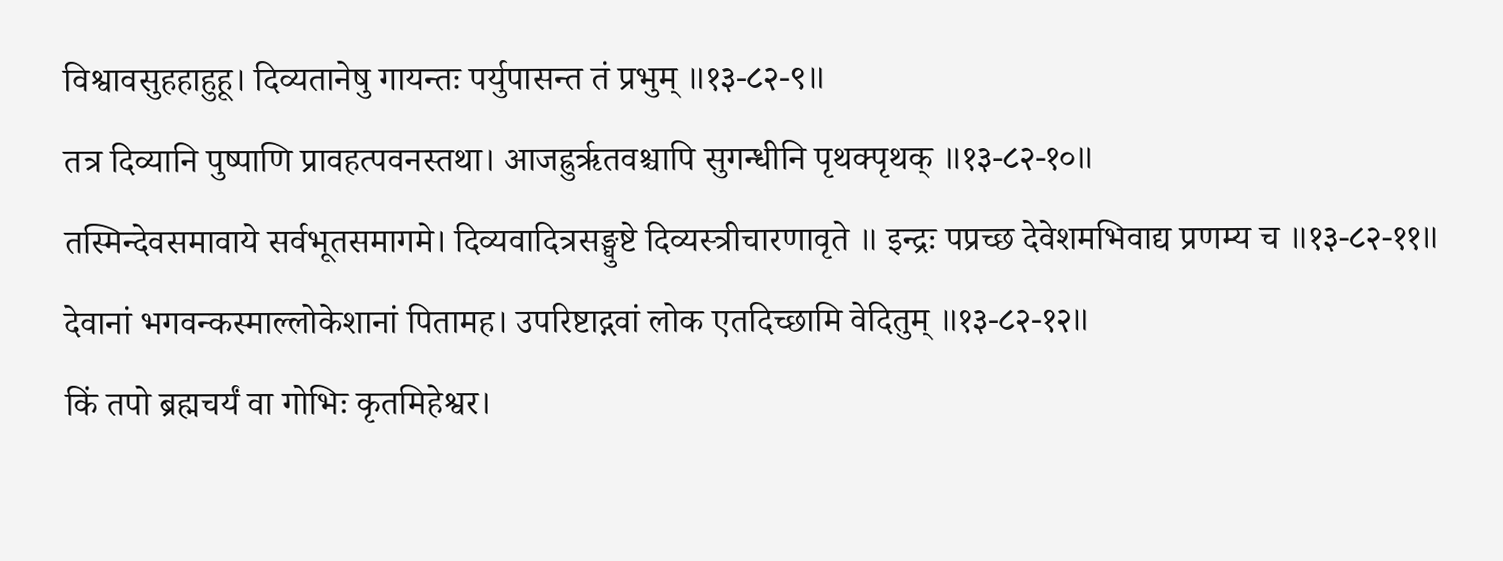विश्वावसुहहाहुहू। दिव्यतानेषु गायन्तः पर्युपासन्त तं प्रभुम् ॥१३-८२-९॥
तत्र दिव्यानि पुष्पाणि प्रावहत्पवनस्तथा। आजह्रुरृतवश्चापि सुगन्धीनि पृथक्पृथक् ॥१३-८२-१०॥
तस्मिन्देवसमावाये सर्वभूतसमागमे। दिव्यवादित्रसङ्घुष्टे दिव्यस्त्रीचारणावृते ॥ इन्द्रः पप्रच्छ देवेशमभिवाद्य प्रणम्य च ॥१३-८२-११॥
देवानां भगवन्कस्माल्लोकेशानां पितामह। उपरिष्टाद्गवां लोक एतदिच्छामि वेदितुम् ॥१३-८२-१२॥
किं तपो ब्रह्मचर्यं वा गोभिः कृतमिहेश्वर।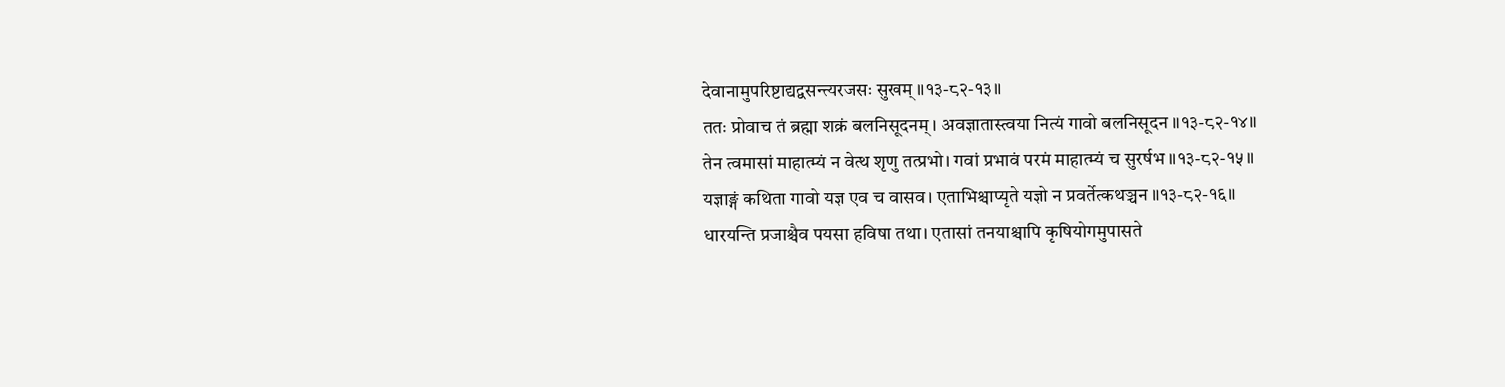देवानामुपरिष्टाद्यद्वसन्त्यरजसः सुखम् ॥१३-८२-१३॥
ततः प्रोवाच तं ब्रह्मा शक्रं बलनिसूदनम्। अवज्ञातास्त्वया नित्यं गावो बलनिसूदन ॥१३-८२-१४॥
तेन त्वमासां माहात्म्यं न वेत्थ शृणु तत्प्रभो। गवां प्रभावं परमं माहात्म्यं च सुरर्षभ ॥१३-८२-१५॥
यज्ञाङ्गं कथिता गावो यज्ञ एव च वासव। एताभिश्चाप्यृते यज्ञो न प्रवर्तेत्कथञ्चन ॥१३-८२-१६॥
धारयन्ति प्रजाश्चैव पयसा हविषा तथा। एतासां तनयाश्चापि कृषियोगमुपासते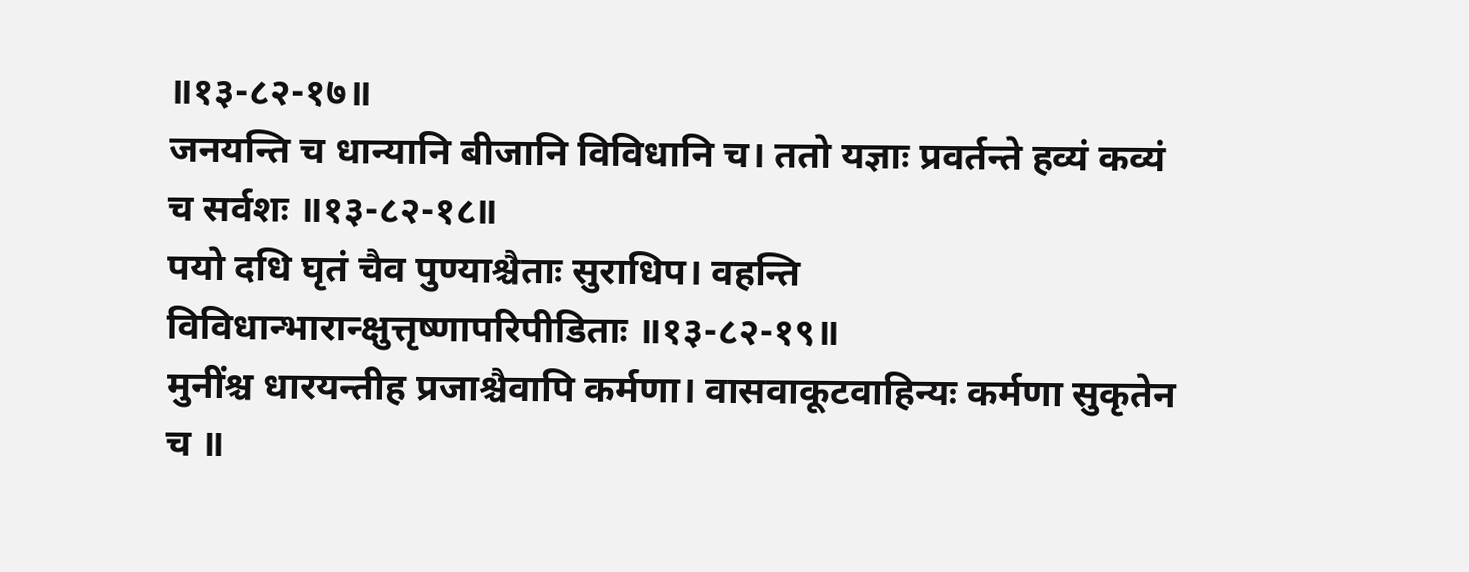॥१३-८२-१७॥
जनयन्ति च धान्यानि बीजानि विविधानि च। ततो यज्ञाः प्रवर्तन्ते हव्यं कव्यं च सर्वशः ॥१३-८२-१८॥
पयो दधि घृतं चैव पुण्याश्चैताः सुराधिप। वहन्ति विविधान्भारान्क्षुत्तृष्णापरिपीडिताः ॥१३-८२-१९॥
मुनींश्च धारयन्तीह प्रजाश्चैवापि कर्मणा। वासवाकूटवाहिन्यः कर्मणा सुकृतेन च ॥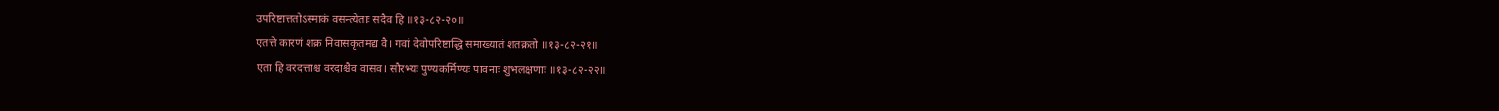उपरिष्टात्ततोऽस्माकं वसन्त्येताः सदैव हि ॥१३-८२-२०॥
एतत्ते कारणं शक्र निवासकृतमद्य वै। गवां देवोपरिष्टाद्धि समाख्यातं शतक्रतो ॥१३-८२-२१॥
एता हि वरदत्ताश्च वरदाश्चैव वासव। सौरभ्यः पुण्यकर्मिण्यः पावनाः शुभलक्षणाः ॥१३-८२-२२॥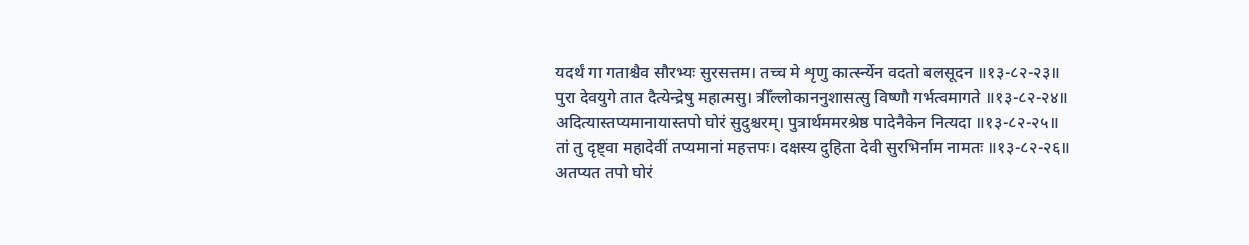यदर्थं गा गताश्चैव सौरभ्यः सुरसत्तम। तच्च मे शृणु कार्त्स्न्येन वदतो बलसूदन ॥१३-८२-२३॥
पुरा देवयुगे तात दैत्येन्द्रेषु महात्मसु। त्रीँल्लोकाननुशासत्सु विष्णौ गर्भत्वमागते ॥१३-८२-२४॥
अदित्यास्तप्यमानायास्तपो घोरं सुदुश्चरम्। पुत्रार्थममरश्रेष्ठ पादेनैकेन नित्यदा ॥१३-८२-२५॥
तां तु दृष्ट्वा महादेवीं तप्यमानां महत्तपः। दक्षस्य दुहिता देवी सुरभिर्नाम नामतः ॥१३-८२-२६॥
अतप्यत तपो घोरं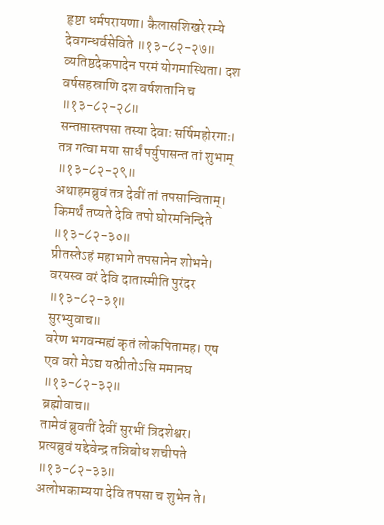हृष्टा धर्मपरायणा। कैलासशिखरे रम्ये देवगन्धर्वसेविते ॥१३-८२-२७॥
व्यतिष्ठदेकपादेन परमं योगमास्थिता। दश वर्षसहस्राणि दश वर्षशतानि च ॥१३-८२-२८॥
सन्तप्तास्तपसा तस्या देवाः सर्षिमहोरगाः। तत्र गत्वा मया सार्धं पर्युपासन्त तां शुभाम् ॥१३-८२-२९॥
अथाहमब्रुवं तत्र देवीं तां तपसान्विताम्। किमर्थं तप्यते देवि तपो घोरमनिन्दिते ॥१३-८२-३०॥
प्रीतस्तेऽहं महाभागे तपसानेन शोभने। वरयस्व वरं देवि दातास्मीति पुरंदर ॥१३-८२-३१॥
सुरभ्युवाच॥
वरेण भगवन्मह्यं कृतं लोकपितामह। एष एव वरो मेऽद्य यत्प्रीतोऽसि ममानघ ॥१३-८२-३२॥
ब्रह्मोवाच॥
तामेवं ब्रुवतीं देवीं सुरभीं त्रिदशेश्वर। प्रत्यब्रुवं यद्देवेन्द्र तन्निबोध शचीपते ॥१३-८२-३३॥
अलोभकाम्यया देवि तपसा च शुभेन ते।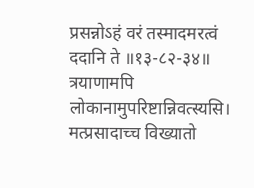प्रसन्नोऽहं वरं तस्मादमरत्वं ददानि ते ॥१३-८२-३४॥
त्रयाणामपि लोकानामुपरिष्टान्निवत्स्यसि। मत्प्रसादाच्च विख्यातो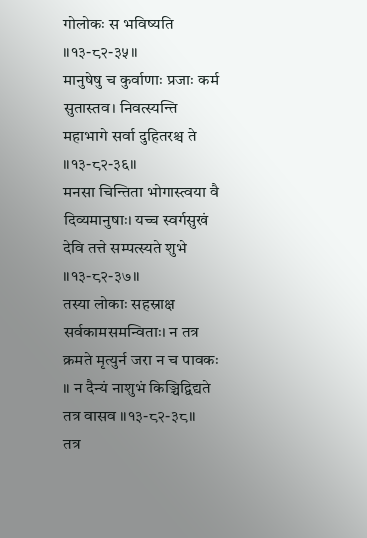गोलोकः स भविष्यति ॥१३-८२-३५॥
मानुषेषु च कुर्वाणाः प्रजाः कर्म सुतास्तव। निवत्स्यन्ति महाभागे सर्वा दुहितरश्च ते ॥१३-८२-३६॥
मनसा चिन्तिता भोगास्त्वया वै दिव्यमानुषाः। यच्च स्वर्गसुखं देवि तत्ते सम्पत्स्यते शुभे ॥१३-८२-३७॥
तस्या लोकाः सहस्राक्ष सर्वकामसमन्विताः। न तत्र क्रमते मृत्युर्न जरा न च पावकः ॥ न दैन्यं नाशुभं किञ्चिद्विद्यते तत्र वासव ॥१३-८२-३८॥
तत्र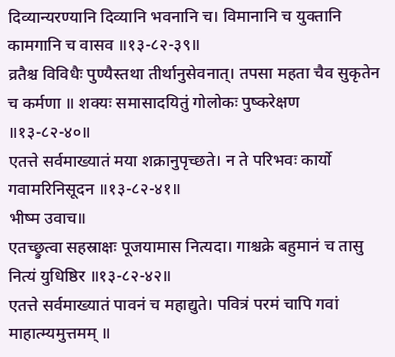दिव्यान्यरण्यानि दिव्यानि भवनानि च। विमानानि च युक्तानि कामगानि च वासव ॥१३-८२-३९॥
व्रतैश्च विविधैः पुण्यैस्तथा तीर्थानुसेवनात्। तपसा महता चैव सुकृतेन च कर्मणा ॥ शक्यः समासादयितुं गोलोकः पुष्करेक्षण ॥१३-८२-४०॥
एतत्ते सर्वमाख्यातं मया शक्रानुपृच्छते। न ते परिभवः कार्यो गवामरिनिसूदन ॥१३-८२-४१॥
भीष्म उवाच॥
एतच्छ्रुत्वा सहस्राक्षः पूजयामास नित्यदा। गाश्चक्रे बहुमानं च तासु नित्यं युधिष्ठिर ॥१३-८२-४२॥
एतत्ते सर्वमाख्यातं पावनं च महाद्युते। पवित्रं परमं चापि गवां माहात्म्यमुत्तमम् ॥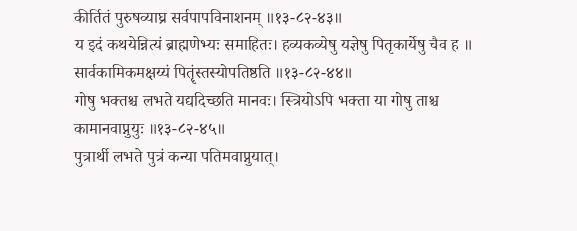कीर्तितं पुरुषव्याघ्र सर्वपापविनाशनम् ॥१३-८२-४३॥
य इदं कथयेन्नित्यं ब्राह्मणेभ्यः समाहितः। हव्यकव्येषु यज्ञेषु पितृकार्येषु चैव ह ॥ सार्वकामिकमक्षय्यं पितॄंस्तस्योपतिष्ठति ॥१३-८२-४४॥
गोषु भक्तश्च लभते यद्यदिच्छति मानवः। स्त्रियोऽपि भक्ता या गोषु ताश्च कामानवाप्नुयुः ॥१३-८२-४५॥
पुत्रार्थी लभते पुत्रं कन्या पतिमवाप्नुयात्।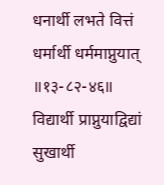धनार्थी लभते वित्तं धर्मार्थी धर्ममाप्नुयात् ॥१३-८२-४६॥
विद्यार्थी प्राप्नुयाद्विद्यां सुखार्थी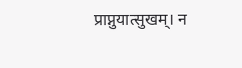प्राप्नुयात्सुखम्। न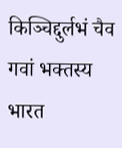किञ्चिद्दुर्लभं चैव गवां भक्तस्य भारत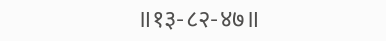॥१३-८२-४७॥